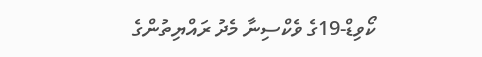ކޯވިޑް-19ގެ ވެކްސިނާ މެދު ރައްޔިތުންގެ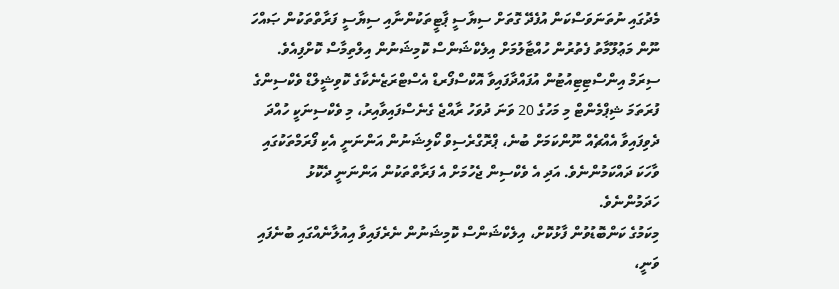މެދުގައި ނުތަނަވަސްކަން އުފެދޭ ގޮތަށް ސިޔާސީ ޕާޓީތަކުންނާއި ސިޔާސީ ފަރާތްތަކުން ޞައްހަ ނޫން މަޢުލޫމާތު ފެތުރުން ހުއްޓާލުމަށް އިލެކްޝަންސް ކޮމިޝަނުން އިލްތިމާސް ކޮށްފިއެވެ.
ސިރަމް އިންސްޓިޓިއުޓުން އުފައްދާފައިވާ އޮކްސްފޯރޑް އެސްޓްރަޒެނެކާގެ ކޮވިޝީލްޑް ވެކްސިންގެ ފުރަތަމަ ޝިޕްމެންޓް މި މަހުގެ 20 ވަނަ ދުވަހު ރާއްޖެ ގެނެސްފައިވާއިރު، މި ވެކްސިނަކީ ހުއްދަ ދެވިފައިވާ އެއްޗެއް ނޫންކަމަށް ބުނެ، ޕްރޮގްރެސިވް ކޯލިޝަނުން އަންނަނީ އެކި ފޯރަމްތަކުގައި ވާހަކަ ދައްކަމުންނެވެ. އަދި އެ ވެކްސިން ޖެހުމަށް އެ ފަރާތްތަކުން އަންނަނީ ދެކޮޅު ހަދަމުންނެވެ.
މިކަމުގެ ކަންބޮޑުވުން ފާޅުކޮށް، އިލެކްޝަންސް ކޮމިޝަނުން ނެރެފައިވާ އިއުލާނެއްގައި ބުނެފައި ވަނީ،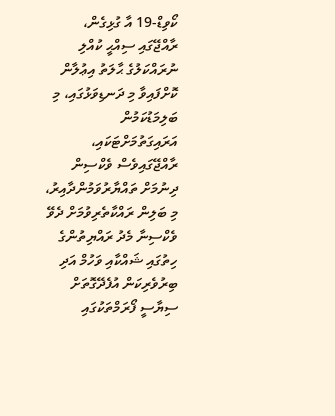ކޯވިޑް-19 އާ ގުޅިގެން، ރާއްޖޭގައި ސިއްޙީ ކުއްލި ނުރައްކަލުގެ ޙާލަތު އިޢުލާން ކޮށްފައިވާ މި ދަނޑިވަޅުގައި، މި ބަލިމަޑުކަމުން އަރައިގަތުމަށްޓަކައި، ރާއްޖޭގައިވެސް ވެކްސިން ދިނުމަށް ތައްޔާރުވަމުންދާއިރު، މި ބަލިން ރައްކާތެރިވުމަށް ދެވޭ ވެކްސިނާ މެދު ރައްޔިތުންގެ ހިތުގައި ޝައްކާއި ވަހުމް އަދި ބިރުވެރިކަން އުފެދޭގޮތަށް ސިޔާސީ ފޯރަމްތަކުގައި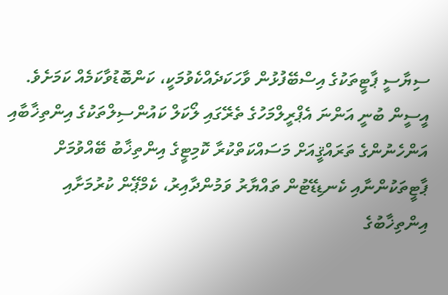ސިޔާސީ ޕާޓީތަކުގެ އިސްބޭފުޅުން ވާހަކަދެއްކެވުމަކީ، ކަންބޮޑުވާކަމެއް ކަމަށެވެ.
އީސީން ބުނީ އަންނަ އެޕްރީލްމަހުގެ ތެރޭގައި ލޯކަލް ކައުންސިލްތަކުގެ އިންތިޚާބާއި އަންހެނުންގެ ތަރައްޤީއަށް މަސައްކަތްކުރާ ކޮމިޓީގެ އިންތިޚާބު ބޭއްވުމަށް ޕާޓީތަކުންނާއި ކެނޑިޑޭޓުން ތައްޔާރު ވަމުންދާއިރު، ކެމްޕޭން ކުރުމަށާއި އިންތިޚާބުގެ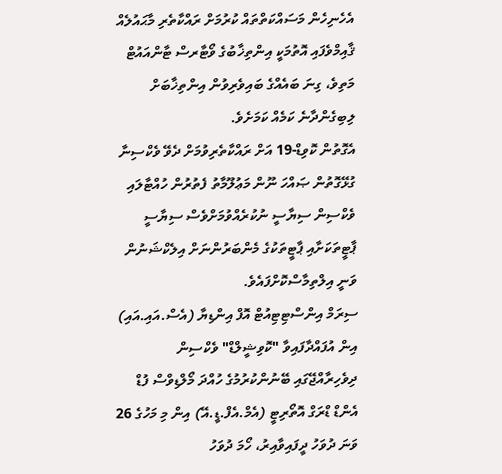އެހެނިހެން މަސައްކަތްތައް ކުރުމަށް ރައްކާތެރި މާޙައުލެއް ޤާއިމްވެފައި އޮތުމަކީ އިންތިޚާބުގެ ވޯޓާރސް ޓާންއައުޓް މަތިވެ، ގިނަ ބައެއްގެ ބައިވެރިވުން އިންތިޚާބަށް ލިބިގެންދާނެ ކަމެއް ކަމަށެވެ.
އެގޮތުން ކޮވިޑް-19 އަށް ރައްކާތެރިވުމަށް ދެވޭ ވެކްސިނާ ގުޅޭގޮތުން ޞައްހަ ނޫން މަޢުލޫމާތު ފެތުރުން ހުއްޓާލައި ވެކްސިން ސިޔާސީ ނުކުރެއްވުމަށްވެސް ސިޔާސީ ޕާޓީތަކަށާއި ޕާޓީތަކުގެ މެންބަރުންނަށް އިލެކްޝަނުން ވަނީ އިލްތިމާސްކޮށްފައެވެ.
ސިރަމް އިންސްޓިޓިއުޓް އޮފް އިންޑިޔާ (އެސް.އައި.އައި) އިން އުފައްދާފައިވާ "ކޮވިޝީލްޑް" ވެކްސިން ދިވެހިރާއްޖޭގައި ބޭނުންކުރުމުގެ ހުއްދަ މޯލްޑިވްސް ފުޑް އެންޑް ޑްރަގް އޮތޯރިޓީ (އެމް.އެފް.ޑީ.އޭ) އިން މި މަހުގެ 26 ވަނަ ދުވަހު ދީފައިވާއިރު، ހޯމަ ދުވަހު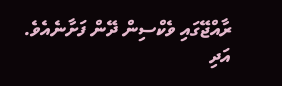ރާއްޖޭގައި ވެކްސިން ދޭން ފަށާނެއެވެ. އަދި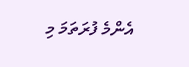އެންމެ ފުރަތަމަ މި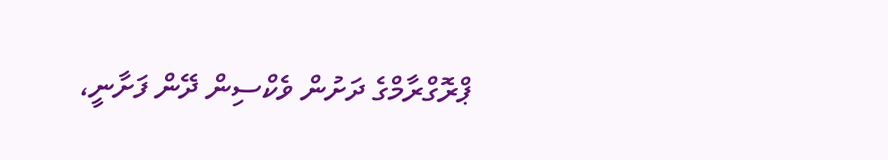ޕްރޮގްރާމްގެ ދަށުން ވެކްސިން ދޭން ފަށާނީ،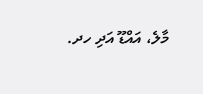މާލެ، އައްޑޫ އަދި ހދ.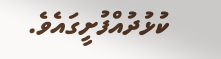ކުޅުދުއްފުށީގައެވެ.